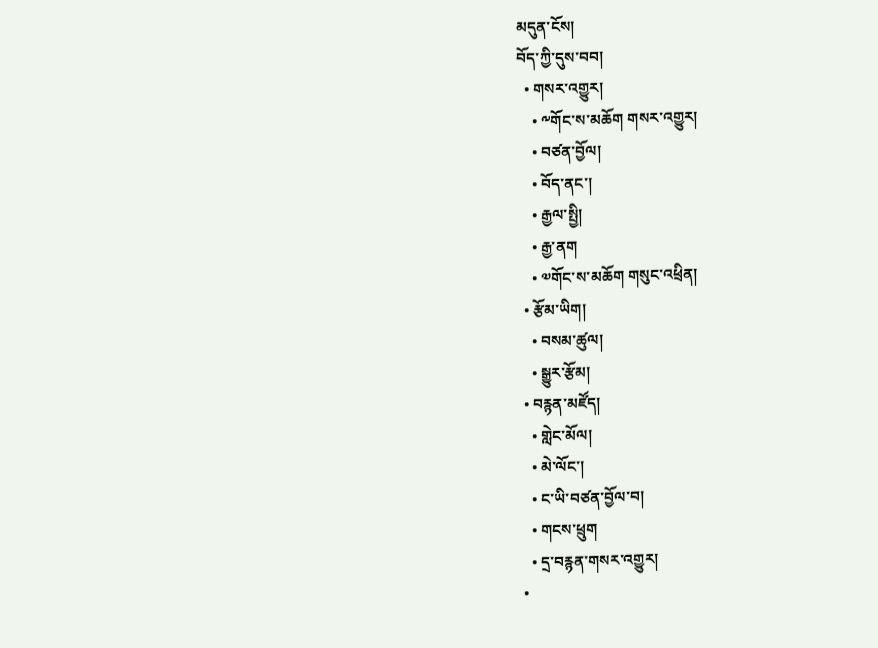མདུན་ངོས།
བོད་ཀྱི་དུས་བབ།
  • གསར་འགྱུར།
    • ༸གོང་ས་མཆོག གསར་འགྱུར།
    • བཙན་བྱོལ།
    • བོད་ནང་།
    • རྒྱལ་སྤྱི།
    • རྒྱ་ནག
    • ༧གོང་ས་མཆོག གསུང་འཕྲིན།
  • རྩོམ་ཡིག།
    • བསམ་ཚུལ།
    • སྒྱུར་རྩོམ།
  • བརྙན་མཛོད།
    • གླེང་མོལ།
    • མེ་ལོང་།
    • ང་ཡི་བཙན་བྱོལ་བ།
    • གངས་ཕྲུག
    • དྲ་བརྙན་གསར་འགྱུར།
  •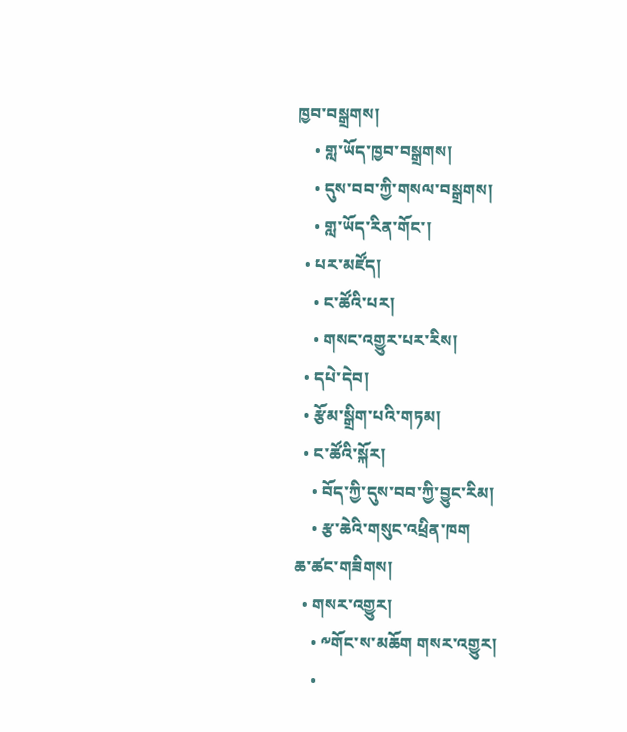ཁྱབ་བསྒྲགས།
    • གླ་ཡོད་ཁྱབ་བསྒྲགས།
    • དུས་བབ་ཀྱི་གསལ་བསྒྲགས།
    • གླ་ཡོད་རིན་གོང་།
  • པར་མཛོད།
    • ང་ཚོའི་པར།
    • གསང་འགྱུར་པར་རིས།
  • དཔེ་དེབ།
  • རྩོམ་སྒྲིག་པའི་གཏམ།
  • ང་ཚོའི་སྐོར།
    • བོད་ཀྱི་དུས་བབ་ཀྱི་བྱུང་རིམ།
    • རྩ་ཆེའི་གསུང་འཕྲིན་ཁག
ཆ་ཚང་གཟིགས།
  • གསར་འགྱུར།
    • ༸གོང་ས་མཆོག གསར་འགྱུར།
    •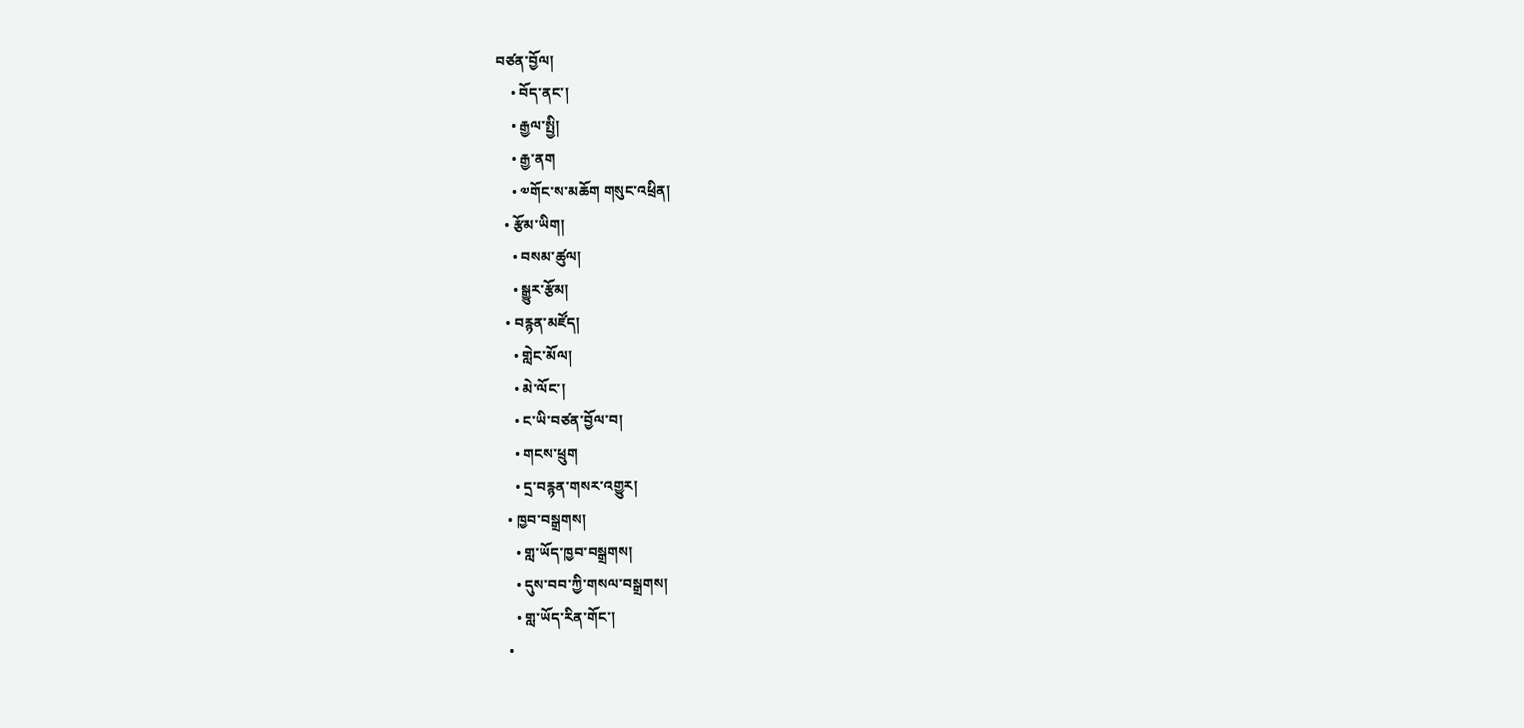བཙན་བྱོལ།
    • བོད་ནང་།
    • རྒྱལ་སྤྱི།
    • རྒྱ་ནག
    • ༧གོང་ས་མཆོག གསུང་འཕྲིན།
  • རྩོམ་ཡིག།
    • བསམ་ཚུལ།
    • སྒྱུར་རྩོམ།
  • བརྙན་མཛོད།
    • གླེང་མོལ།
    • མེ་ལོང་།
    • ང་ཡི་བཙན་བྱོལ་བ།
    • གངས་ཕྲུག
    • དྲ་བརྙན་གསར་འགྱུར།
  • ཁྱབ་བསྒྲགས།
    • གླ་ཡོད་ཁྱབ་བསྒྲགས།
    • དུས་བབ་ཀྱི་གསལ་བསྒྲགས།
    • གླ་ཡོད་རིན་གོང་།
  •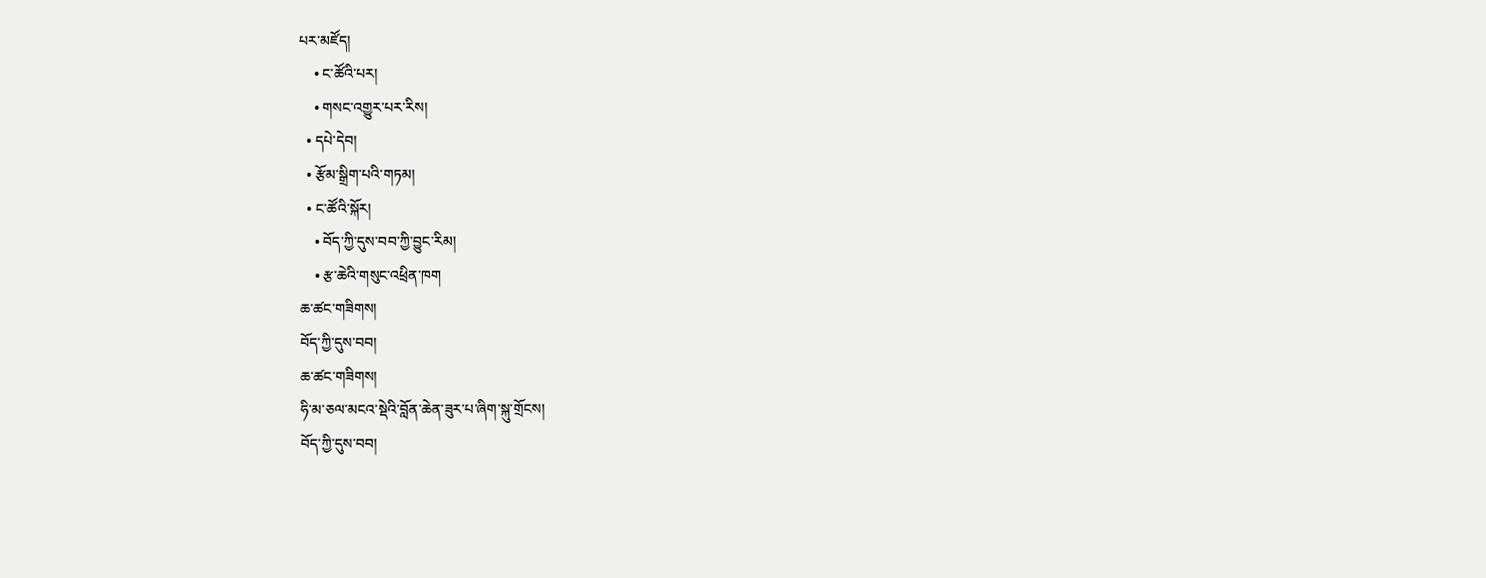པར་མཛོད།
    • ང་ཚོའི་པར།
    • གསང་འགྱུར་པར་རིས།
  • དཔེ་དེབ།
  • རྩོམ་སྒྲིག་པའི་གཏམ།
  • ང་ཚོའི་སྐོར།
    • བོད་ཀྱི་དུས་བབ་ཀྱི་བྱུང་རིམ།
    • རྩ་ཆེའི་གསུང་འཕྲིན་ཁག
ཆ་ཚང་གཟིགས།
བོད་ཀྱི་དུས་བབ།
ཆ་ཚང་གཟིགས།
ཧི་མ་ཅལ་མངའ་སྡེའི་བློན་ཆེན་ཟུར་པ་ཞིག་སྐུ་གྲོངས།
བོད་ཀྱི་དུས་བབ།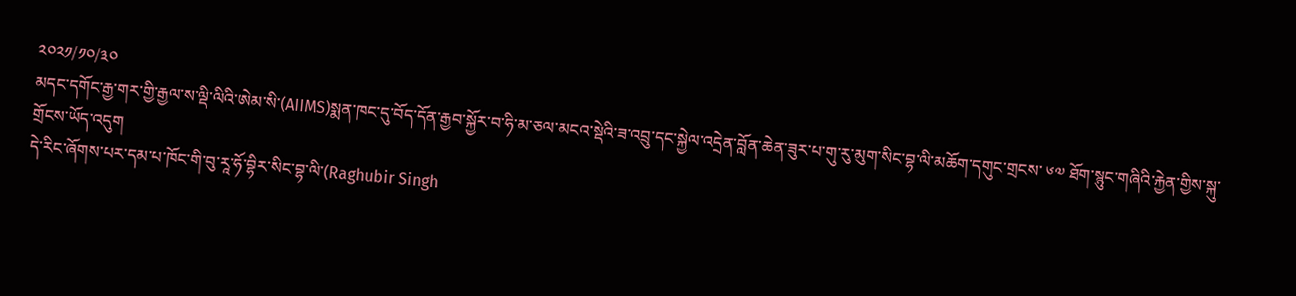༢༠༢༡/༡༠/༣༠
མདང་དགོང་རྒྱ་གར་གྱི་རྒྱལ་ས་ལྡི་ལིའི་ཨེམ་སི་(AIIMS)སྨན་ཁང་དུ་བོད་དོན་རྒྱབ་སྐྱོར་བ་ཧི་མ་ཅལ་མངའ་སྡེའི་ཟ་འབྲུ་དང་སྐྱེལ་འདྲེན་བློན་ཆེན་ཟུར་པ་གུ་རུ་མུག་སིང་བྷ་ལི་མཆོག་དགུང་གྲངས་ ༦༧ ཐོག་སྙུང་གཞིའི་རྐྱེན་གྱིས་སྐུ་གྲོངས་ཡོད་འདུག
དེ་རིང་ཞོགས་པར་དམ་པ་ཁོང་གི་བུ་རཱ་ཧོ་བྷིར་སིང་བྷ་ལི་(Raghubir Singh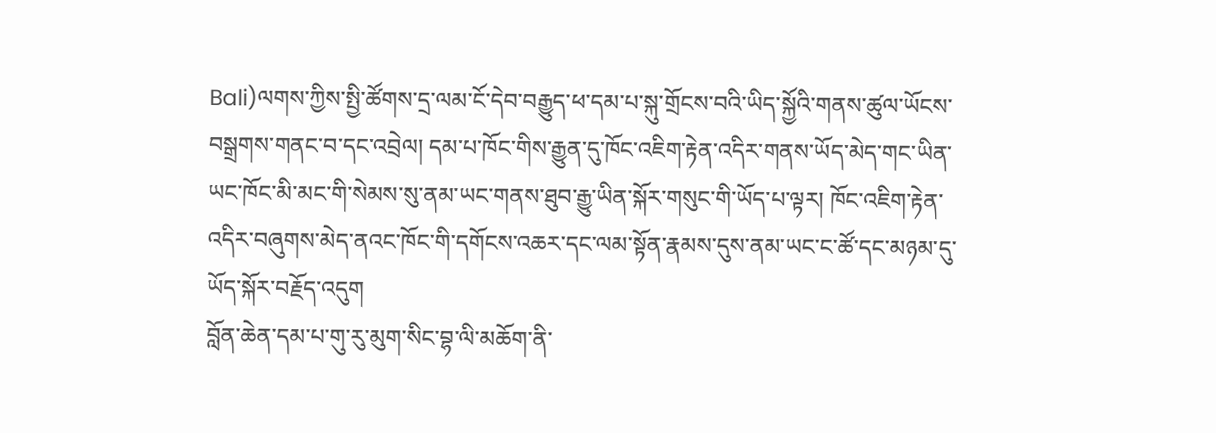Bali)ལགས་ཀྱིས་སྤྱི་ཚོགས་དྲ་ལམ་ངོ་དེབ་བརྒྱུད་ཕ་དམ་པ་སྐུ་གྲོངས་བའི་ཡིད་སྐྱོའི་གནས་ཚུལ་ཡོངས་བསྒྲགས་གནང་བ་དང་འབྲེལ། དམ་པ་ཁོང་གིས་རྒྱུན་དུ་ཁོང་འཇིག་རྟེན་འདིར་གནས་ཡོད་མེད་གང་ཡིན་ཡང་ཁོང་མི་མང་གི་སེམས་སུ་ནམ་ཡང་གནས་ཐུབ་རྒྱུ་ཡིན་སྐོར་གསུང་གི་ཡོད་པ་ལྟར། ཁོང་འཇིག་རྟེན་འདིར་བཞུགས་མེད་ནའང་ཁོང་གི་དགོངས་འཆར་དང་ལམ་སྟོན་རྣམས་དུས་ནམ་ཡང་ང་ཚོ་དང་མཉམ་དུ་ཡོད་སྐོར་བརྗོད་འདུག
བློན་ཆེན་དམ་པ་གུ་རུ་མུག་སིང་བྷ་ལི་མཆོག་ནི་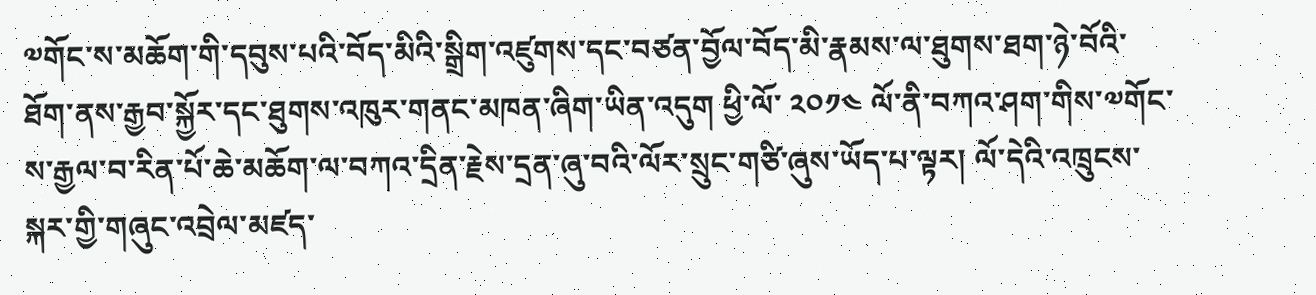༧གོང་ས་མཆོག་གི་དབུས་པའི་བོད་མིའི་སྒྲིག་འཛུགས་དང་བཙན་བྱོལ་བོད་མི་རྣམས་ལ་ཐུགས་ཐག་ཉེ་བོའི་ཐོག་ནས་རྒྱབ་སྐྱོར་དང་ཐུགས་འཁུར་གནང་མཁན་ཞིག་ཡིན་འདུག ཕྱི་ལོ་ ༢༠༡༤ ལོ་ནི་བཀའ་ཤག་གིས་༧གོང་ས་རྒྱལ་བ་རིན་པོ་ཆེ་མཆོག་ལ་བཀའ་དྲིན་རྗེས་དྲན་ཞུ་བའི་ལོར་སྲུང་གཙི་ཞུས་ཡོད་པ་ལྟར། ལོ་དེའི་འཁྲུངས་སྐར་གྱི་གཞུང་འབྲེལ་མཛད་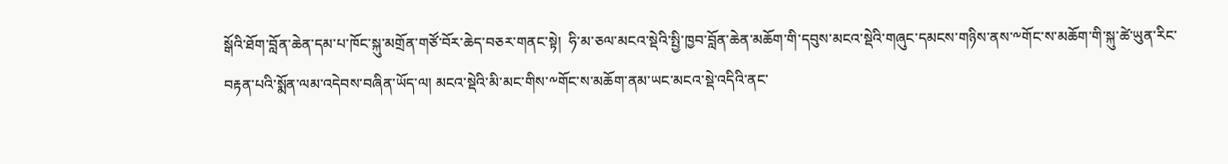སྒོའི་ཐོག་བློན་ཆེན་དམ་པ་ཁོང་སྐུ་མགྲོན་གཙོ་བོར་ཆེད་བཅར་གནང་སྟེ།  ཧི་མ་ཅལ་མངའ་སྡེའི་སྤྱི་ཁྱབ་བློན་ཆེན་མཆོག་གི་དབུས་མངའ་སྡེའི་གཞུང་དམངས་གཉིས་ནས་༸གོང་ས་མཆོག་གི་སྐུ་ཚེ་ཡུན་རིང་བརྟན་པའི་སྨོན་ལམ་འདེབས་བཞིན་ཡོད་ལ། མངའ་སྡེའི་མི་མང་གིས་༸གོང་ས་མཆོག་ནམ་ཡང་མངའ་སྡེ་འདིའི་ནང་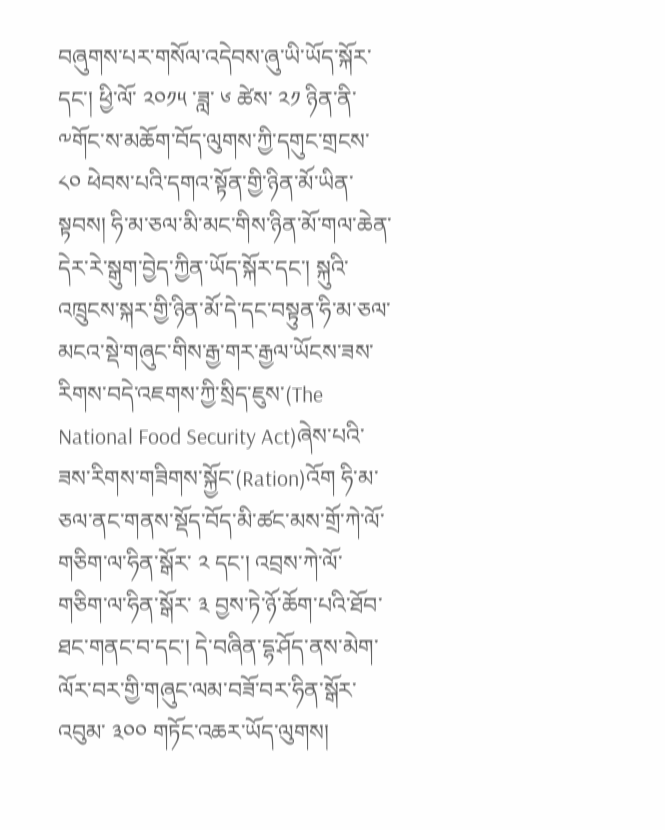བཞུགས་པར་གསོལ་འདེབས་ཞུ་ཡི་ཡོད་སྐོར་དང་། ཕྱི་ལོ་ ༢༠༡༥ ་ཟླ་ ༦ ཚེས་ ༢༡ ཉིན་ནི་༸གོང་ས་མཆོག་བོད་ལུགས་ཀྱི་དགུང་གྲངས་ ༨༠ ཕེབས་པའི་དགའ་སྟོན་གྱི་ཉིན་མོ་ཡིན་སྟབས། ཧི་མ་ཅལ་མི་མང་གིས་ཉིན་མོ་གལ་ཆེན་དེར་རེ་སྒུག་བྱེད་ཀྱིན་ཡོད་སྐོར་དང་། སྐུའི་འཁྲུངས་སྐར་གྱི་ཉིན་མོ་དེ་དང་བསྟུན་ཧི་མ་ཅལ་མངའ་སྡེ་གཞུང་གིས་རྒྱ་གར་རྒྱལ་ཡོངས་ཟས་རིགས་བདེ་འཇགས་ཀྱི་སྲིད་ཇུས་(The National Food Security Act)ཞེས་པའི་ཟས་རིགས་གཟིགས་སྐྱོང་(Ration)འོག ཧི་མ་ཅལ་ནང་གནས་སྡོད་བོད་མི་ཚང་མས་གྲོ་ཀེ་ལོ་གཅིག་ལ་ཧིན་སྒོར་ ༢ དང་། འབྲས་ཀེ་ལོ་གཅིག་ལ་ཧིན་སྒོར་ ༣ བྱས་ཏེ་ཉོ་ཆོག་པའི་ཐོབ་ཐང་གནང་བ་དང་། དེ་བཞིན་དྷ་ཤོད་ནས་མེག་ལོར་བར་གྱི་གཞུང་ལམ་བཟོ་བར་ཧིན་སྒོར་འབུམ་ ༣༠༠ གཏོང་འཆར་ཡོད་ལུགས།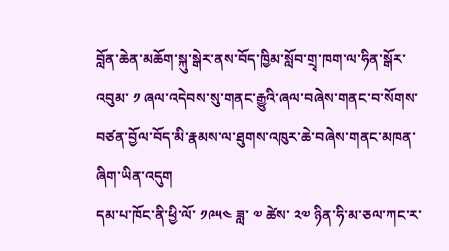བློན་ཆེན་མཆོག་སྐུ་སྒེར་ནས་བོད་ཁྱིམ་སློབ་གྲྭ་ཁག་ལ་ཧིན་སྒོར་འབུམ་ ༡ ཞལ་འདེབས་སུ་གནང་རྒྱུའི་ཞལ་བཞེས་གནང་བ་སོགས་བཙན་བྱོལ་བོད་མི་རྣམས་ལ་ཐུགས་འཁུར་ཆེ་བཞེས་གནང་མཁན་ཞིག་ཡིན་འདུག
དམ་པ་ཁོང་ནི་ཕྱི་ལོ་ ༡༩༥༤ ཟླ་ ༧ ཚེས་ ༢༧ ཉིན་ཧི་མ་ཅལ་ཀང་ར་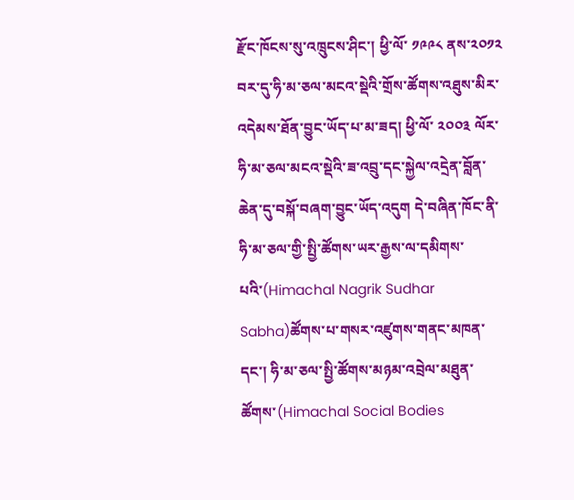རྫོང་ཁོངས་སུ་འཁྲུངས་ཤིང་། ཕྱི་ལོ་ ༡༩༩༨ ནས་༢༠༡༢ བར་དུ་ཧི་མ་ཅལ་མངའ་སྡེའི་གྲོས་ཚོགས་འཐུས་མིར་འདེམས་ཐོན་བྱུང་ཡོད་པ་མ་ཟད། ཕྱི་ལོ་ ༢༠༠༣ ལོར་ཧི་མ་ཅལ་མངའ་སྡེའི་ཟ་འབྲུ་དང་སྐྱེལ་འདྲེན་བློན་ཆེན་དུ་བསྐོ་བཞག་བྱུང་ཡོད་འདུག དེ་བཞིན་ཁོང་ནི་ཧི་མ་ཅལ་གྱི་སྤྱི་ཚོགས་ཡར་རྒྱས་ལ་དམིགས་པའི་(Himachal Nagrik Sudhar Sabha)ཚོགས་པ་གསར་འཛུགས་གནང་མཁན་དང་། ཧི་མ་ཅལ་སྤྱི་ཚོགས་མཉམ་འབྲེལ་མཐུན་ཚོགས་(Himachal Social Bodies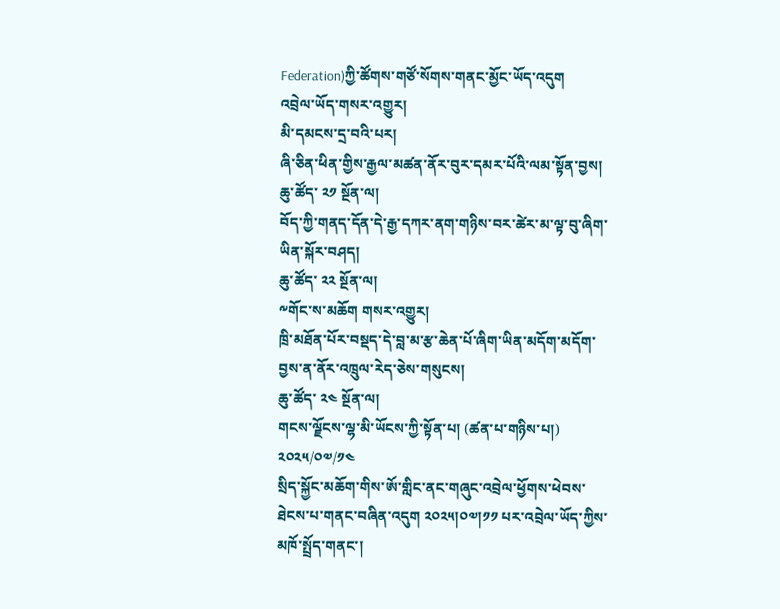Federation)ཀྱི་ཚོགས་གཙོ་སོགས་གནང་མྱོང་ཡོད་འདུག
འབྲེལ་ཡོད་གསར་འགྱུར།
མི་དམངས་དྲ་བའི་པར།
ཞི་ཅིན་ཕིན་གྱིས་རྒྱལ་མཚན་ནོར་བུར་དམར་པོའི་ལམ་སྟོན་བྱས།
ཆུ་ཚོད་ ༢༡ སྔོན་ལ།
བོད་ཀྱི་གནད་དོན་དེ་རྒྱ་དཀར་ནག་གཉིས་བར་ཚེར་མ་ལྟ་བུ་ཞིག་ཡིན་སྐོར་བཤད།
ཆུ་ཚོད་ ༢༢ སྔོན་ལ།
༸གོང་ས་མཆོག གསར་འགྱུར།
ཁྲི་མཐོན་པོར་བསྡད་དེ་བླ་མ་རྩ་ཆེན་པོ་ཞིག་ཡིན་མདོག་མདོག་བྱས་ན་ནོར་འཁྲུལ་རེད་ཅེས་གསུངས།
ཆུ་ཚོད་ ༢༤ སྔོན་ལ།
གངས་ལྗོངས་ལྷ་མི་ཡོངས་ཀྱི་སྟོན་པ། (ཚན་པ་གཉིས་པ།)
༢༠༢༥/༠༧/༡༤
སྲིད་སྐྱོང་མཆོག་གིས་ཨོ་གླིང་ནང་གཞུང་འབྲེལ་ཕྱོགས་ཕེབས་ཐེངས་པ་གནང་བཞིན་འདུག ༢༠༢༥།༠༧།༡༡ པར་འབྲེལ་ཡོད་ཀྱིས་མཁོ་སྤྲོད་གནང་།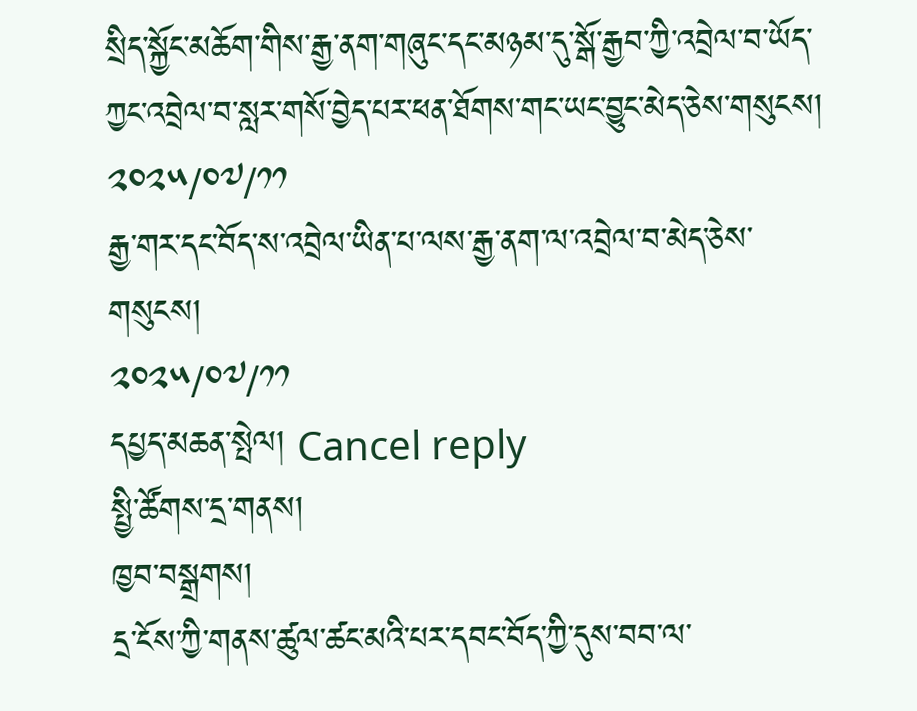སྲིད་སྐྱོང་མཆོག་གིས་རྒྱ་ནག་གཞུང་དང་མཉམ་དུ་སྒོ་རྒྱབ་ཀྱི་འབྲེལ་བ་ཡོད་ཀྱང་འབྲེལ་བ་སླར་གསོ་བྱེད་པར་ཕན་ཐོགས་གང་ཡང་བྱུང་མེད་ཅེས་གསུངས།
༢༠༢༥/༠༧/༡༡
རྒྱ་གར་དང་བོད་ས་འབྲེལ་ཡིན་པ་ལས་རྒྱ་ནག་ལ་འབྲེལ་བ་མེད་ཅེས་གསུངས།
༢༠༢༥/༠༧/༡༡
དཔྱད་མཆན་སྤེལ། Cancel reply
སྤྱི་ཚོགས་དྲ་གནས།
ཁྱབ་བསྒྲགས།
དྲ་ངོས་ཀྱི་གནས་ཚུལ་ཚང་མའི་པར་དབང་བོད་ཀྱི་དུས་བབ་ལ་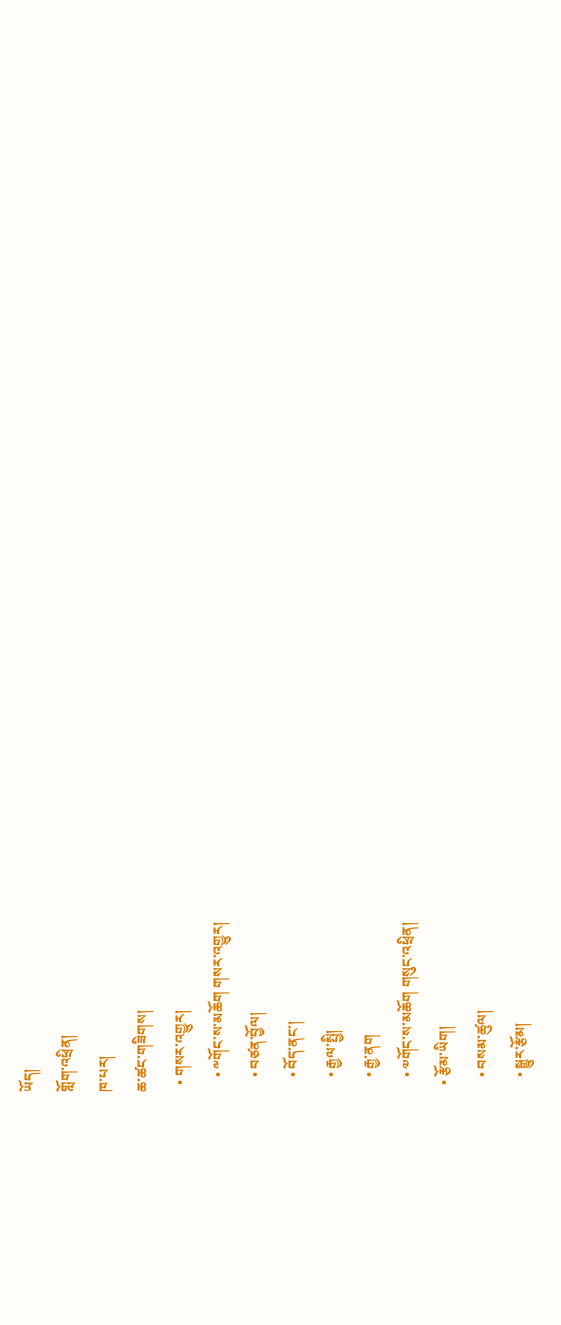ཡོད།
གློག་འཕྲིན།
ཁ་པར།
ཆ་ཚང་གཟིགས།
  • གསར་འགྱུར།
    • ༸གོང་ས་མཆོག གསར་འགྱུར།
    • བཙན་བྱོལ།
    • བོད་ནང་།
    • རྒྱལ་སྤྱི།
    • རྒྱ་ནག
    • ༧གོང་ས་མཆོག གསུང་འཕྲིན།
  • རྩོམ་ཡིག།
    • བསམ་ཚུལ།
    • སྒྱུར་རྩོམ།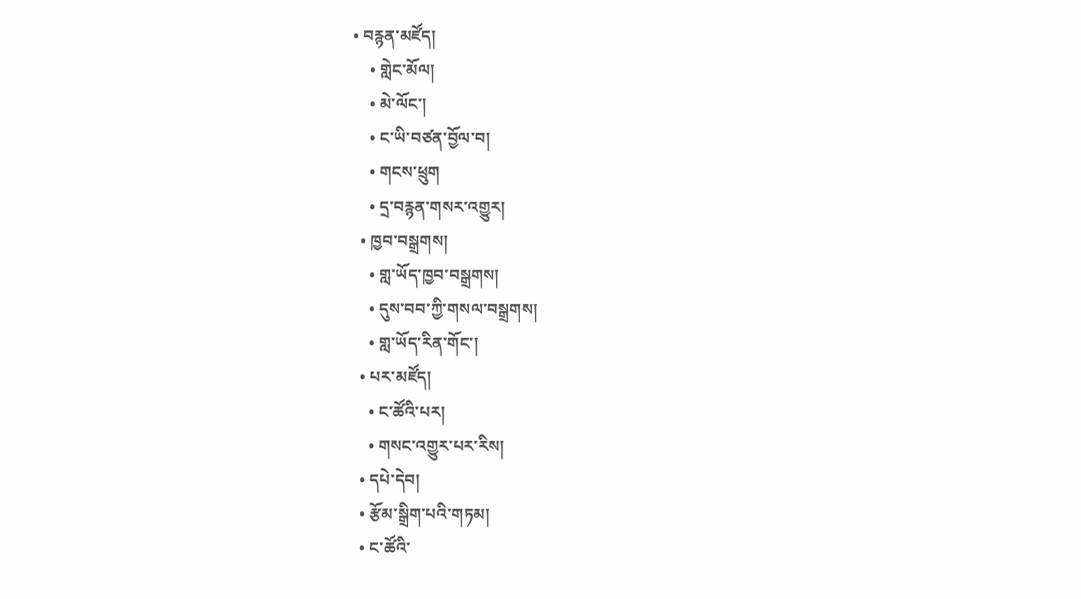• བརྙན་མཛོད།
    • གླེང་མོལ།
    • མེ་ལོང་།
    • ང་ཡི་བཙན་བྱོལ་བ།
    • གངས་ཕྲུག
    • དྲ་བརྙན་གསར་འགྱུར།
  • ཁྱབ་བསྒྲགས།
    • གླ་ཡོད་ཁྱབ་བསྒྲགས།
    • དུས་བབ་ཀྱི་གསལ་བསྒྲགས།
    • གླ་ཡོད་རིན་གོང་།
  • པར་མཛོད།
    • ང་ཚོའི་པར།
    • གསང་འགྱུར་པར་རིས།
  • དཔེ་དེབ།
  • རྩོམ་སྒྲིག་པའི་གཏམ།
  • ང་ཚོའི་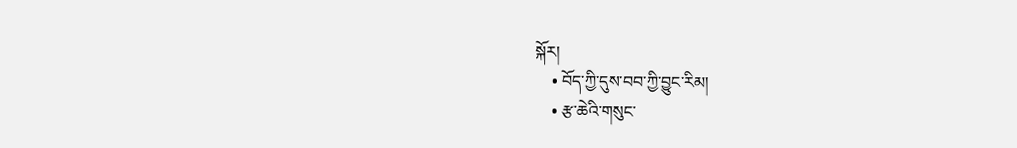སྐོར།
    • བོད་ཀྱི་དུས་བབ་ཀྱི་བྱུང་རིམ།
    • རྩ་ཆེའི་གསུང་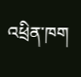འཕྲིན་ཁག